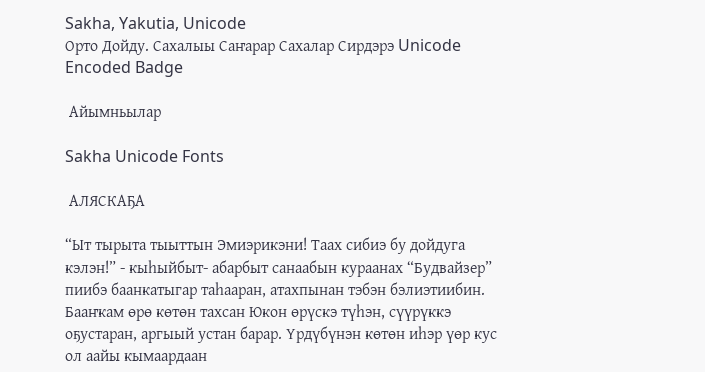Sakha, Yakutia, Unicode
Орто Дойду. Сахалыы Саҥарар Сахалар Сирдэрэ Unicode Encoded Badge

 Айымньылар

Sakha Unicode Fonts

 АЛЯСКАҔА

“Ыт тырыта тыыттын Эмиэрикэни! Таах сибиэ бу дойдуга кэлэн!” - кыһыйбыт- абарбыт санаабын кураанах “Будвайзер” пиибэ баанкатыгар таһааран, атахпынан тэбэн бэлиэтиибин. Бааҥкам өрө көтөн тахсан Юкон өрүскэ түһэн, сүүрүккэ оҕустаран, аргыый устан барар. Үрдүбүнэн көтөн иһэр үөр кус ол аайы кымаардаан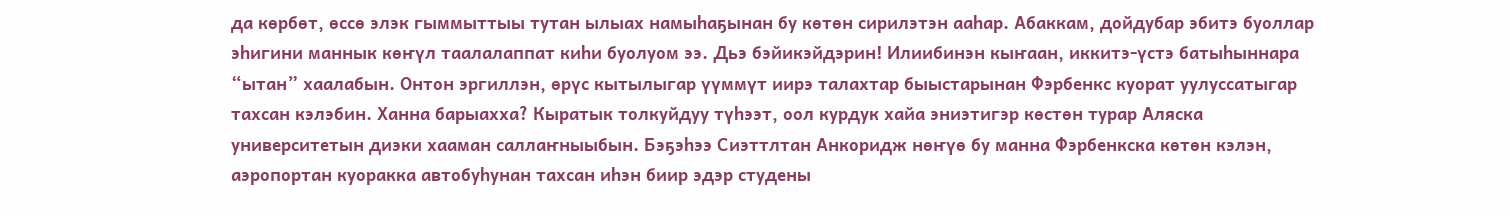да көрбөт, өссө элэк гыммыттыы тутан ылыах намыһаҕынан бу көтөн сирилэтэн ааһар. Абаккам, дойдубар эбитэ буоллар эһигини маннык көҥүл таалалаппат киһи буолуом ээ. Дьэ бэйикэйдэрин! Илиибинэн кыҥаан, иккитэ-үстэ батыһыннара “ытан” хаалабын. Онтон эргиллэн, өрүс кытылыгар үүммүт иирэ талахтар быыстарынан Фэрбенкс куорат уулуссатыгар тахсан кэлэбин. Ханна барыахха? Кыратык толкуйдуу түһээт, оол курдук хайа эниэтигэр көстөн турар Аляска университетын диэки хааман саллаҥныыбын. Бэҕэһээ Сиэттлтан Анкоридж нөҥүө бу манна Фэрбенкска көтөн кэлэн, аэропортан куоракка автобуһунан тахсан иһэн биир эдэр студены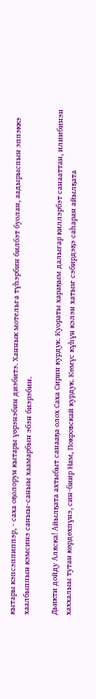кытары кэпсэппиппэр, - саха оҕолорун кытары үөрэнэбин диэбитэ. Ханнык мотельга түһэрбин билбэт буолан, аадырыспын эппэккэ хаалбыппын кэмсинэ саныы-саныы хаамарбын эбэн биэрэбин.

Дьикти дойду Аляска! Айылҕата ахтыбыт санааҕа олох Саха Сирин курдук. Куораты хараҕым далыгар киллэрбэт санааттан, илиибинэн хаххалыы тутан көрдөхпүнэ, син-биир Нам, Покровскай курдук. Көмүс күһүн кэлэн хатыҥ сэбирдэҕэ саһаран айылҕата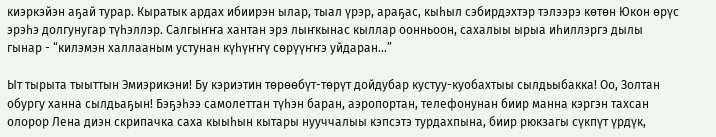киэркэйэн аҕай турар. Кыратык ардах ибиирэн ылар, тыал үрэр, араҕас, кыһыл сэбирдэхтэр тэлээрэ көтөн Юкон өрүс эрэһэ долгунугар түһэллэр. Салгыҥҥа хантан эрэ лыҥкынас кыллар оонньоон, сахалыы ырыа иһиллэргэ дылы гынар - “килэмэн халлааным устунан күһүҥҥү сөрүүҥҥэ уйдаран...”

Ыт тырыта тыыттын Эмиэрикэни! Бу кэриэтин төрөөбүт-төрүт дойдубар кустуу-куобахтыы сылдьыбакка! Оо, Золтан обургу ханна сылдьаҕын! Бэҕэһээ самолеттан түһэн баран, аэропортан, телефонунан биир манна кэргэн тахсан олорор Лена диэн скрипачка саха кыыһын кытары нууччалыы кэпсэтэ турдахпына, биир рюкзагы сүкпүт үрдүк,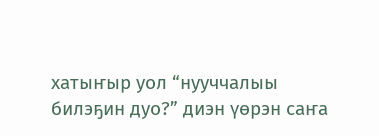хатыҥыр уол “нууччалыы билэҕин дуо?” диэн үөрэн саҥа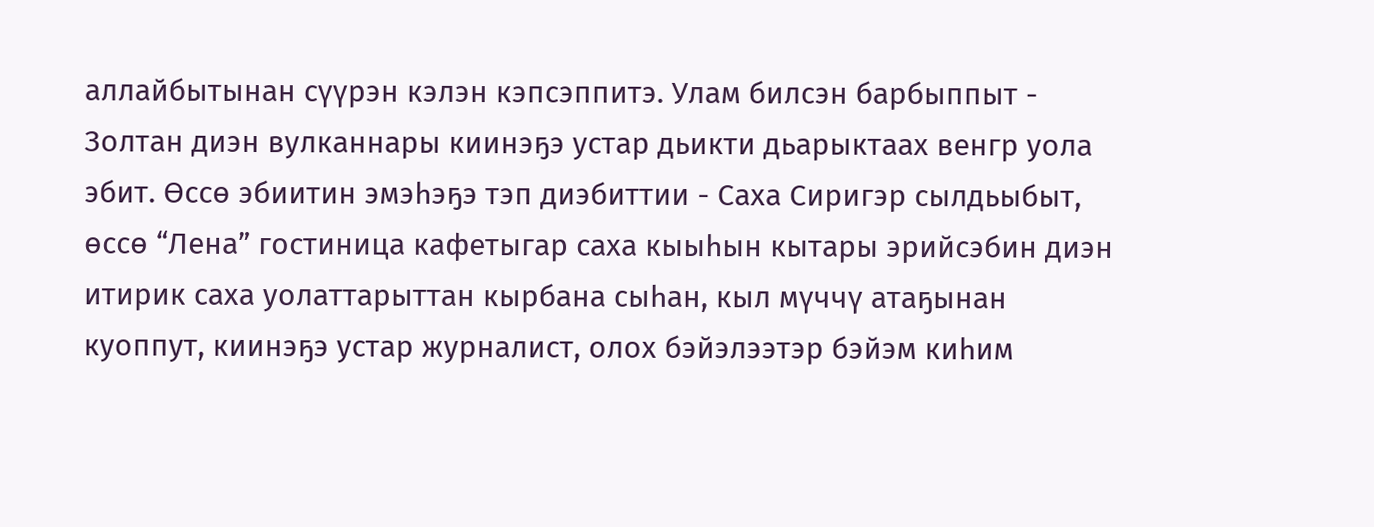аллайбытынан сүүрэн кэлэн кэпсэппитэ. Улам билсэн барбыппыт - Золтан диэн вулканнары киинэҕэ устар дьикти дьарыктаах венгр уола эбит. Өссө эбиитин эмэһэҕэ тэп диэбиттии - Саха Сиригэр сылдьыбыт, өссө “Лена” гостиница кафетыгар саха кыыһын кытары эрийсэбин диэн итирик саха уолаттарыттан кырбана сыһан, кыл мүччү атаҕынан куоппут, киинэҕэ устар журналист, олох бэйэлээтэр бэйэм киһим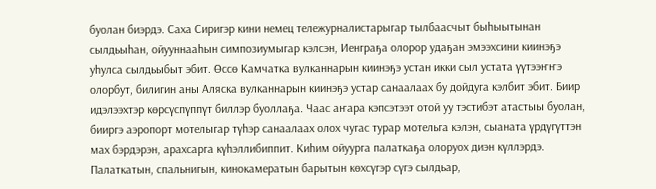буолан биэрдэ. Саха Сиригэр кини немец тележурналистарыгар тылбаасчыт быһыытынан сылдьыһан, ойууннааһын симпозиумыгар кэлсэн, Иенграҕа олорор удаҕан эмээхсини киинэҕэ уһулса сылдьыбыт эбит. Өссө Камчатка вулканнарын киинэҕэ устан икки сыл устата үүтээҥҥэ олорбут, билигин аны Аляска вулканнарын киинэҕэ устар санаалаах бу дойдуга кэлбит эбит. Биир идэлээхтэр көрсүспүппүт биллэр буоллаҕа. Чаас аҥара кэпсэтээт отой уу тэстибэт атастыы буолан, бииргэ аэропорт мотелыгар түһэр санаалаах олох чугас турар мотельга кэлэн, сыаната үрдүгүттэн мах бэрдэрэн, арахсарга күһэллибиппит. Киһим ойуурга палаткаҕа олоруох диэн күллэрдэ. Палаткатын, спальнигын, кинокамератын барытын көхсүгэр сүгэ сылдьар,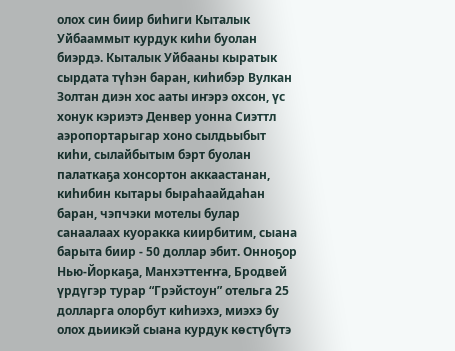олох син биир биһиги Кыталык Уйбааммыт курдук киһи буолан биэрдэ. Кыталык Уйбааны кыратык сырдата түһэн баран, киһибэр Вулкан Золтан диэн хос ааты иҥэрэ охсон, үс хонук кэриэтэ Денвер уонна Сиэттл аэропортарыгар хоно сылдьыбыт киһи, сылайбытым бэрт буолан палаткаҕа хонсортон аккаастанан, киһибин кытары быраһаайдаһан баран, чэпчэки мотелы булар санаалаах куоракка киирбитим, сыана барыта биир - 50 доллар эбит. Онноҕор Нью-Йоркаҕа, Манхэттеҥҥа, Бродвей үрдүгэр турар “Грэйстоун” отельга 25 долларга олорбут киһиэхэ, миэхэ бу олох дьиикэй сыана курдук көстүбүтэ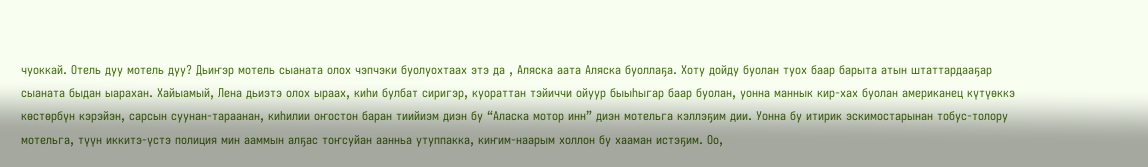чуоккай. Отель дуу мотель дуу? Дьиҥэр мотель сыаната олох чэпчэки буолуохтаах этэ да , Аляска аата Аляска буоллаҕа. Хоту дойду буолан туох баар барыта атын штаттардааҕар сыаната быдан ыарахан. Хайыамый, Лена дьиэтэ олох ыраах, киһи булбат сиригэр, куораттан тэйиччи ойуур быыһыгар баар буолан, уонна маннык кир-хах буолан американец күтүөккэ көстөрбүн кэрэйэн, сарсын суунан-тараанан, киһилии оҥостон баран тиийиэм диэн бу “Аласка мотор инн” диэн мотельга кэллэҕим дии. Уонна бу итирик эскимостарынан тобус-толору мотельга, түүн иккитэ-үстэ полиция мин ааммын алҕас тоҥсуйан аанньа утуппакка, киҥим-наарым холлон бу хааман истэҕим. Оо,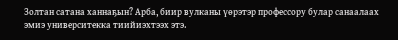Золтан сатана ханнаҕын? Арба, биир вулканы үөрэтэр профессору булар санаалаах эмиэ университекка тиийиэхтээх этэ.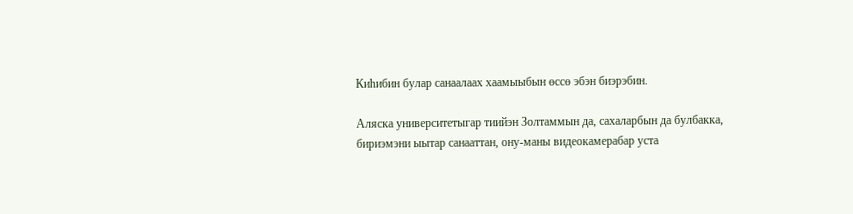Киһибин булар санаалаах хаамыыбын өссө эбэн биэрэбин.

Аляска университетыгар тиийэн Золтаммын да, сахаларбын да булбакка, бириэмэни ыытар санааттан, ону-маны видеокамерабар уста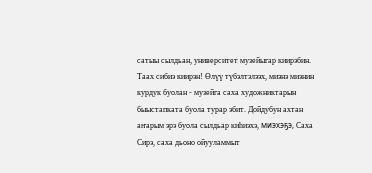сатыы сылдьан, университет музейыгар киирэбин. Таах сибиэ киирэн! Өлүү түбэлтэлээх, миэнэ миэнин курдук буолан - музейга саха художниктарын быыстапката буола турар эбит. Дойдубун ахтан аҥарым эрэ буола сылдьар киһиэхэ, миэхэҕэ, Саха Сирэ, саха дьоно ойууламмыт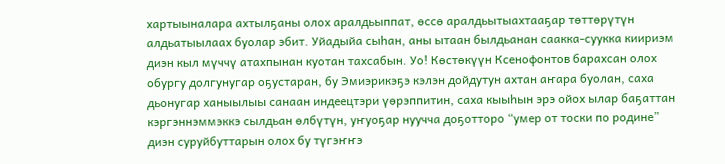хартыыналара ахтылҕаны олох аралдьыппат, өссө аралдьытыахтааҕар төттөрүтүн алдьатыылаах буолар эбит. Уйадыйа сыһан, аны ытаан былдьанан саакка-суукка киириэм диэн кыл мүччү атахпынан куотан тахсабын. Уо! Көстөкүүн Ксенофонтов барахсан олох обургу долгунугар оҕустаран, бу Эмиэрикэҕэ кэлэн дойдутун ахтан аҥара буолан, саха дьонугар ханыылыы санаан индеецтэри үөрэппитин, саха кыыһын эрэ ойох ылар баҕаттан кэргэннэммэккэ сылдьан өлбүтүн, уҥуоҕар нуучча доҕотторо “умер от тоски по родине” диэн суруйбуттарын олох бу түгэҥҥэ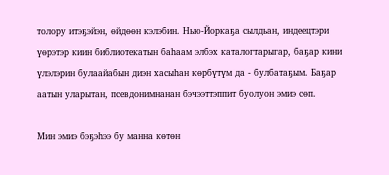толору итэҕэйэн, өйдөөн кэлэбин. Нью-Йоркаҕа сылдьан, индеецтэри үөрэтэр киин библиотекатын баһаам элбэх каталогтарыгар, баҕар кини үлэлэрин булаайабын диэн хасыһан көрбүтүм да - булбатаҕым. Баҕар аатын уларытан, псевдонимнанан бэчээттэппит буолуон эмиэ сөп.

Мин эмиэ бэҕэһээ бу манна көтөн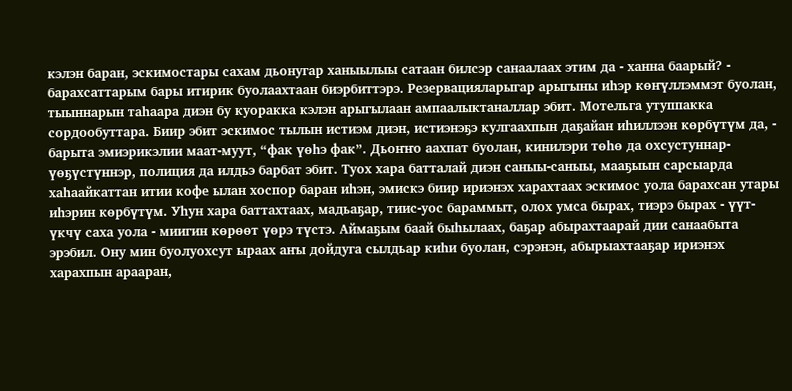кэлэн баран, эскимостары сахам дьонугар ханыылыы сатаан билсэр санаалаах этим да - ханна баарый? - барахсаттарым бары итирик буолаахтаан биэрбиттэрэ. Резервацияларыгар арыгыны иһэр көҥүллэммэт буолан, тыыннарын таһаара диэн бу куоракка кэлэн арыгылаан ампаалыктаналлар эбит. Мотельга утуппакка сордообуттара. Биир эбит эскимос тылын истиэм диэн, истиэнэҕэ кулгаахпын даҕайан иһиллээн көрбүтүм да, - барыта эмиэрикэлии маат-муут, “фак үөһэ фак”. Дьоҥҥо аахпат буолан, кинилэри төһө да охсустуннар-үөҕүстүннэр, полиция да илдьэ барбат эбит. Туох хара батталай диэн саныы-саныы, мааҕыын сарсыарда хаһаайкаттан итии кофе ылан хоспор баран иһэн, эмискэ биир ириэнэх харахтаах эскимос уола барахсан утары иһэрин көрбүтүм. Уһун хара баттахтаах, мадьаҕар, тиис-уос бараммыт, олох умса бырах, тиэрэ бырах - үүт-үкчү саха уола - миигин көрөөт үөрэ түстэ. Аймаҕым баай быһылаах, баҕар абырахтаарай дии санаабыта эрэбил. Ону мин буолуохсут ыраах аҥы дойдуга сылдьар киһи буолан, сэрэнэн, абырыахтааҕар ириэнэх харахпын арааран,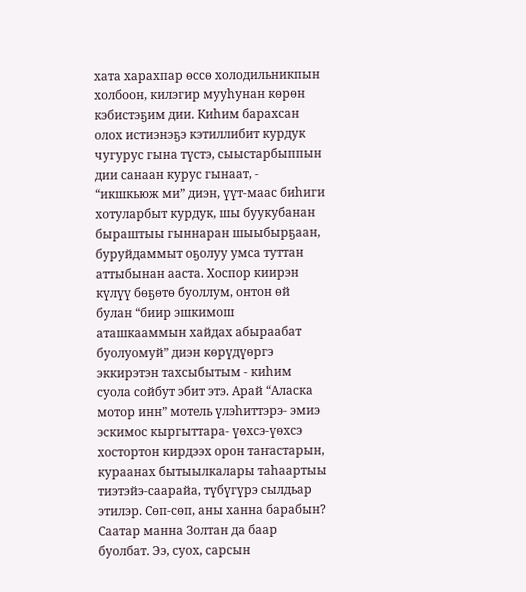хата харахпар өссө холодильникпын холбоон, килэгир мууһунан көрөн кэбистэҕим дии. Киһим барахсан олох истиэнэҕэ кэтиллибит курдук чугурус гына түстэ, сыыстарбыппын дии санаан курус гынаат, - “икшкьюж ми” диэн, үүт-маас биһиги хотуларбыт курдук, шы буукубанан быраштыы гыннаран шыыбырҕаан, буруйдаммыт оҕолуу умса туттан аттыбынан ааста. Хоспор киирэн күлүү бөҕөтө буоллум, онтон өй булан “биир эшкимош аташкааммын хайдах абыраабат буолуомуй” диэн көрүдүөргэ эккирэтэн тахсыбытым - киһим суола сойбут эбит этэ. Арай “Аласка мотор инн” мотель үлэһиттэрэ- эмиэ эскимос кыргыттара- үөхсэ-үөхсэ хостортон кирдээх орон таҥастарын, кураанах бытыылкалары таһаартыы тиэтэйэ-саарайа, түбүгүрэ сылдьар этилэр. Сөп-сөп, аны ханна барабын? Саатар манна Золтан да баар буолбат. Ээ, суох, сарсын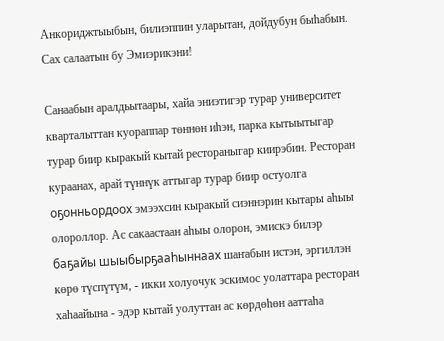Анкориджтыыбын, билиэппин уларытан, дойдубун быһабын. Сах салаатын бу Эмиэрикэни!

Санаабын аралдьытаары, хайа эниэтигэр турар университет кварталыттан куораппар төннөн иһэн, парка кытыытыгар турар биир кыракый кытай рестораныгар киирэбин. Ресторан кураанах, арай түннүк аттыгар турар биир остуолга оҕонньордоох эмээхсин кыракый сиэннэрин кытары аһыы олороллор. Ас сакаастаан аһыы олорон, эмискэ билэр баҕайы шыыбырҕааһыннаах шаҥабын истэн, эргиллэн көрө түспүтүм, - икки холуочук эскимос уолаттара ресторан хаһаайына - эдэр кытай уолуттан ас көрдөһөн ааттаһа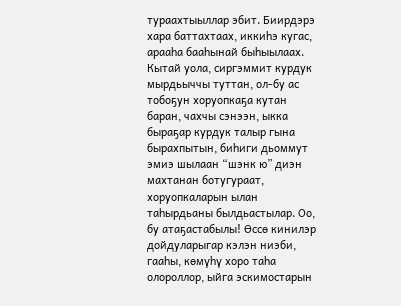тураахтыыллар эбит. Биирдэрэ хара баттахтаах, иккиһэ кугас, арааһа бааһынай быһыылаах. Кытай уола, сиргэммит курдук мырдьыччы туттан, ол-бу ас тобоҕун хоруопкаҕа кутан баран, чахчы сэнээн, ыкка быраҕар курдук талыр гына бырахпытын, биһиги дьоммут эмиэ шылаан “шэнк ю” диэн махтанан ботугураат, хоруопкаларын ылан таһырдьаны былдьастылар. Оо, бу атаҕастабылы! Өссө кинилэр дойдуларыгар кэлэн ниэби, гааһы, көмүһү хоро таһа олороллор, ыйга эскимостарын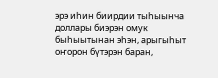эрэ иһин биирдии тыһыынча доллары биэрэн омук быһыытынан эһэн, арыгыһыт оҥорон бүтэрэн баран,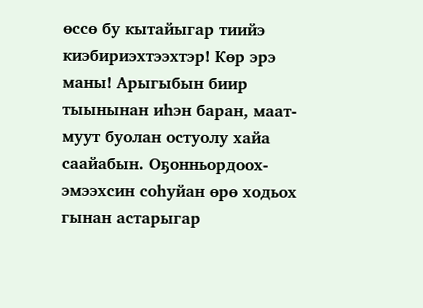өссө бу кытайыгар тиийэ киэбириэхтээхтэр! Көр эрэ маны! Арыгыбын биир тыынынан иһэн баран, маат-муут буолан остуолу хайа саайабын. Оҕонньордоох-эмээхсин соһуйан өрө ходьох гынан астарыгар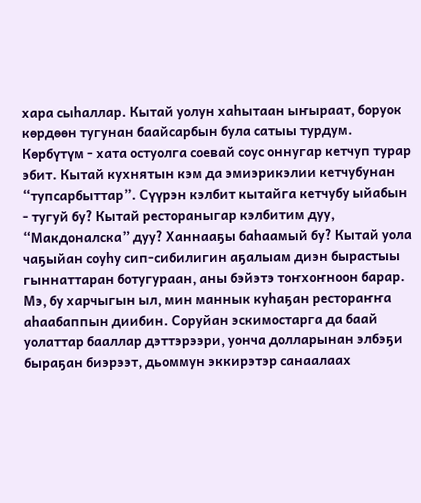хара сыһаллар. Кытай уолун хаһытаан ыҥыраат, боруок көрдөөн тугунан баайсарбын була сатыы турдум. Көрбүтүм - хата остуолга соевай соус оннугар кетчуп турар эбит. Кытай кухнятын кэм да эмиэрикэлии кетчубунан “тупсарбыттар”. Сүүрэн кэлбит кытайга кетчубу ыйабын - тугуй бу? Кытай рестораныгар кэлбитим дуу, “Макдоналска” дуу? Ханнааҕы баһаамый бу? Кытай уола чаҕыйан соуһу сип-сибилигин аҕалыам диэн бырастыы гыннаттаран ботугураан, аны бэйэтэ тоҥхоҥноон барар. Мэ, бу харчыгын ыл, мин маннык куһаҕан рестораҥҥа аһаабаппын диибин. Соруйан эскимостарга да баай уолаттар бааллар дэттэрээри, уонча долларынан элбэҕи быраҕан биэрээт, дьоммун эккирэтэр санаалаах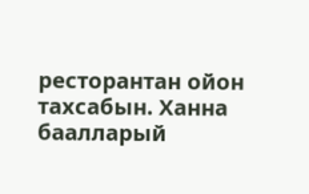ресторантан ойон тахсабын. Ханна баалларый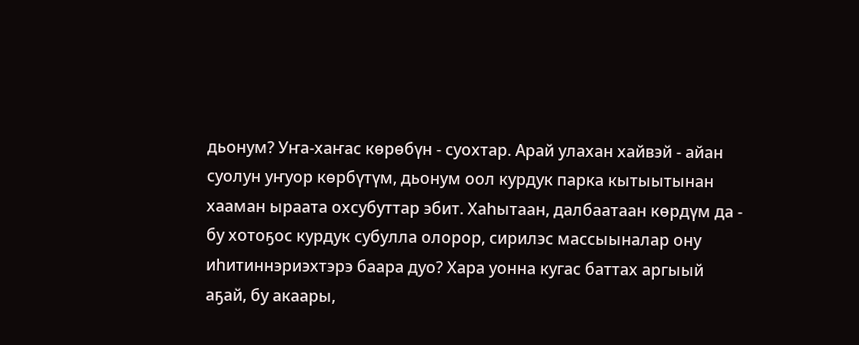дьонум? Уҥа-хаҥас көрөбүн - суохтар. Арай улахан хайвэй - айан суолун уҥуор көрбүтүм, дьонум оол курдук парка кытыытынан хааман ыраата охсубуттар эбит. Хаһытаан, далбаатаан көрдүм да - бу хотоҕос курдук субулла олорор, сирилэс массыыналар ону иһитиннэриэхтэрэ баара дуо? Хара уонна кугас баттах аргыый аҕай, бу акаары,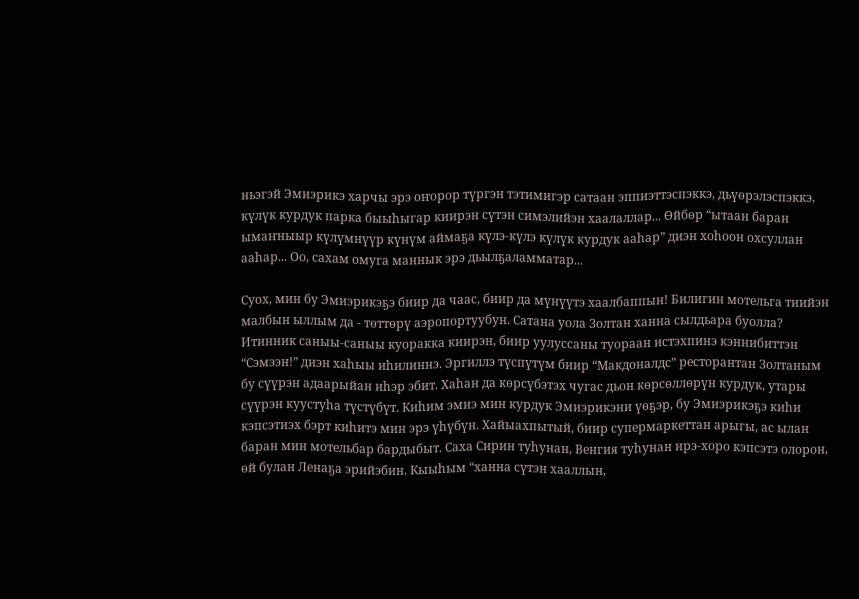ньэгэй Эмиэрикэ харчы эрэ оҥорор түргэн тэтимигэр сатаан эппиэттэспэккэ, дьүөрэлэспэккэ, күлүк курдук парка быыһыгар киирэн сүтэн симэлийэн хаалаллар... Өйбөр “ытаан баран ымаҥныыр күлүмнүүр күнүм аймаҕа күлэ-күлэ күлүк курдук ааһар” диэн хоһоон охсуллан ааһар... Оо, сахам омуга маннык эрэ дьылҕаламматар...

Суох, мин бу Эмиэрикэҕэ биир да чаас, биир да мүнүүтэ хаалбаппын! Билигин мотельга тиийэн малбын ыллым да - төттөрү аэропортуубун. Сатана уола Золтан ханна сылдьара буолла? Итинник саныы-саныы куоракка киирэн, биир уулуссаны туораан истэхпинэ кэннибиттэн “Сэмээн!” диэн хаһыы иһилиннэ. Эргиллэ түспүтүм биир “Макдоналдс” ресторантан Золтаным бу сүүрэн адаарыйан иһэр эбит. Хаһан да көрсүбэтэх чугас дьон көрсөллөрүн курдук, утары сүүрэн куустуһа түстүбүт. Киһим эмиэ мин курдук Эмиэрикэни үөҕэр, бу Эмиэрикэҕэ киһи кэпсэтиэх бэрт киһитэ мин эрэ үһүбүн. Хайыахпытый, биир супермаркеттан арыгы, ас ылан баран мин мотельбар бардыбыт. Саха Сирин туһунан, Венгия туһунан ирэ-хоро кэпсэтэ олорон, өй булан Ленаҕа эрийэбин. Кыыһым “ханна сүтэн хааллын,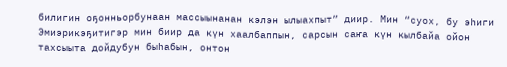билигин оҕонньорбунаан массыынанан кэлэн ылыахпыт” диир. Мин “суох, бу эһиги Эмиэрикэҕитигэр мин биир да күн хаалбаппын, сарсын саҥа күн кылбайа ойон тахсыыта дойдубун быһабын, онтон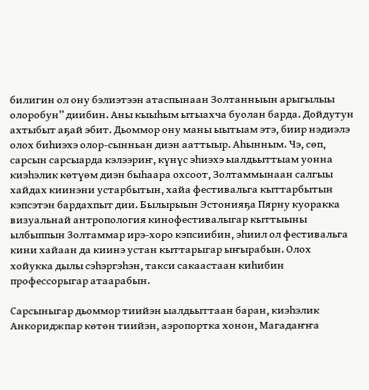билигин ол ону бэлиэтээн атаспынаан Золтанныын арыгылыы олоробун” диибин. Аны кыыһым ытыахча буолан барда. Дойдутун ахтыбыт аҕай эбит. Дьоммор ону маны ыытыам этэ, биир нэдиэлэ олох биһиэхэ олор-сынньан диэн ааттыыр. Аһынным. Чэ, сөп, сарсын сарсыарда кэлээриҥ, күнүс эһиэхэ ыалдьыттыам уонна киэһэлик көтүөм диэн быһаара охсоот, Золтаммынаан салгыы хайдах киинэни устарбытын, хайа фестивальга кыттарбытын кэпсэтэн бардахпыт дии. Былырыын Эстонияҕа Пярну куоракка визуальнай антропология кинофестивалыгар кыттыыны ылбыппын Золтаммар ирэ-хоро кэпсиибин, эһиил ол фестивальга кини хайаан да киинэ устан кыттарыгар ыҥырабын. Олох хойукка дылы сэһэргэһэн, такси сакаастаан киһибин профессорыгар атаарабын.

Сарсыныгар дьоммор тиийэн ыалдьыттаан баран, киэһэлик Анкориджпар көтөн тиийэн, аэропортка хонон, Магадаҥҥа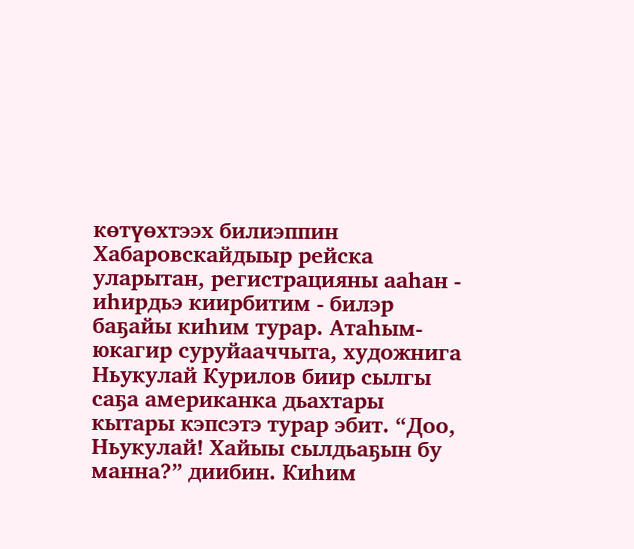көтүөхтээх билиэппин Хабаровскайдыыр рейска уларытан, регистрацияны ааһан - иһирдьэ киирбитим - билэр баҕайы киһим турар. Атаһым- юкагир суруйааччыта, художнига Ньукулай Курилов биир сылгы саҕа американка дьахтары кытары кэпсэтэ турар эбит. “Доо, Ньукулай! Хайыы сылдьаҕын бу манна?” диибин. Киһим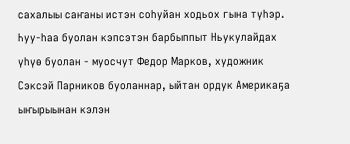сахалыы саҥаны истэн соһуйан ходьох гына түһэр. Һуу-һаа буолан кэпсэтэн барбыппыт Ньукулайдах үһүө буолан - муосчут Федор Марков, художник Сэксэй Парников буоланнар, ыйтан ордук Америкаҕа ыҥырыынан кэлэн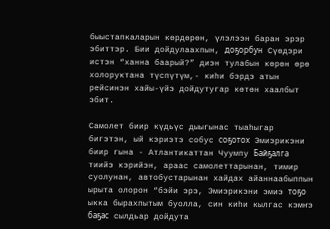быыстапкаларын көрдөрөн, үлэлээн баран эрэр эбиттэр. Бии дойдулаахпын, доҕорбун Сүөдэри истэн “ханна баарый?” диэн тулабын көрөн өрө холоруктана түспүтүм,- киһи бэрдэ атын рейсинэн хайы-үйэ дойдутугар көтөн хаалбыт эбит.

Самолет биир күдьүс дыыгынас тыаһыгар бигэтэн, ый кэриэтэ собус соҕотох Эмиэрикэни биир гына - Атлантикаттан Чуумпу Байҕалга тиийэ кэрийэн, араас самолеттарынан, тимир суолунан, автобустарынан хайдах айаннаабыппын ырыта олорон “бэйи эрэ, Эмиэрикэни эмиэ тоҕо ыкка бырахпытым буолла, син киһи кылгас кэмҥэ баҕас сылдьар дойдута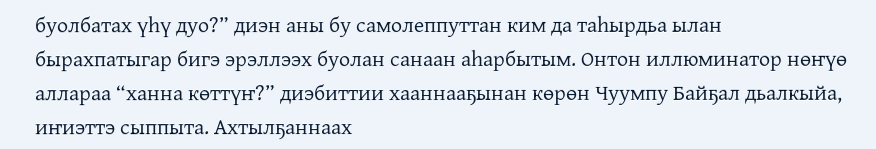буолбатах үһү дуо?” диэн аны бу самолеппуттан ким да таһырдьа ылан бырахпатыгар бигэ эрэллээх буолан санаан аһарбытым. Онтон иллюминатор нөҥүө аллараа “ханна көттүҥ?” диэбиттии хааннааҕынан көрөн Чуумпу Байҕал дьалкыйа, иҥиэттэ сыппыта. Ахтылҕаннаах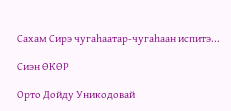Сахам Сирэ чугаһаатар-чугаһаан испитэ...

Сиэн ӨКӨР

Орто Дойду Уникодовай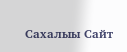Сахалыы Сайт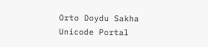Orto Doydu Sakha Unicode Portal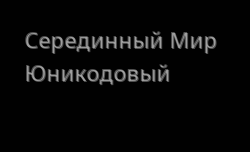Серединный Мир Юникодовый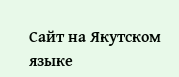Сайт на Якутском языке